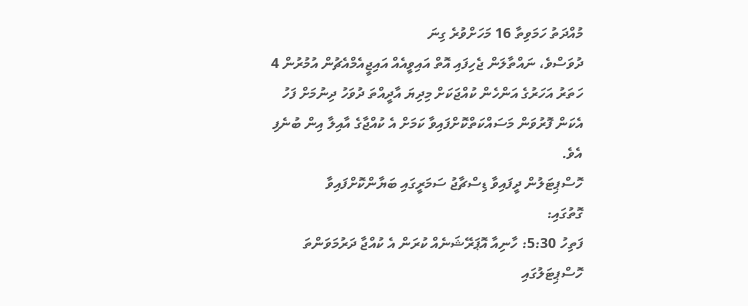މުއްދަތު ހަމަވިތާ 16 މަހަށްވުރެ ގިނަ
ދުވަސްވެ، ނައްތާލަން ޖެހިފައި އޮތް އައިވީއެއް އައިޖީއެމްއެޗުން އުމުރުން 4 ހަތަރު އަހަރުގެ އަންހެން ކުއްޖަކަށް މިދިޔަ އާދީއްތަ ދުވަހު ދިނުމަށް ފަހު އެކަން ފޮރުވަން މަސައްކަތްކޮށްފައިވާ ކަމަށް އެ ކުއްޖާގެ އާއިލާ އިން ބުނެފި އެވެ.
ހޮސްޕިޓަލުން ދީފައިވާ ޑިސްޗާޖު ސަމަރީގައި ބަޔާންކޮށްފައިވާ
ގޮތުގައި:
ފަތިހު 5:30: ހާނިއާ އޮޕަރޭޝަނެއް ކުރަން އެ ކުއްޖާ ދަރުމަވަންތަ ހޮސްޕިޓަލުގައި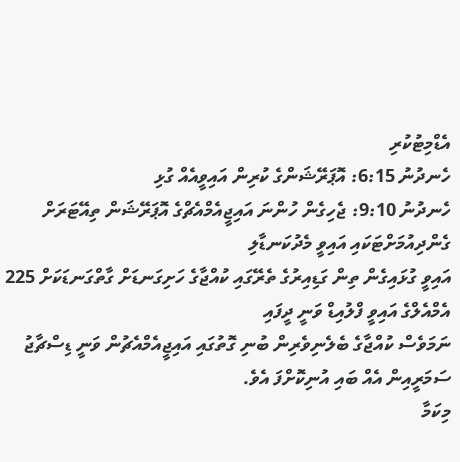އެޑްމިޓުކުރި
ހެނދުނު 6:15: އޮޕަރޭޝަންގެ ކުރިން އައިވީއެއް ގުޅި
ހެނދުނު 9:10: ޖެހިގެން ހުންނަ އައިޖީއެމްއެޗްގެ އޮޕަރޭޝަން ތިއޭޓަރަށް ގެންދިއުމަށްޓަކައި އައިވީ މެދުކަނޑާލި
އައިވީ ގުޅައިގެން ތިން ގަޑިއިރުގެ ތެރޭގައި ކުއްޖާގެ ހަށިގަނޑަށް ގާތްގަނޑަކަށް 225 އެމްއެލްގެ އައިވީ ފްލުއިޑް ވަނީ ދީފައި
ނަމަވެސް ކުއްޖާގެ ބެލެނިވެރިން ބުނި ގޮތުގައި އައިޖީއެމްއެޗުން ވަނީ ޑިސްޗާޖު ސަމަރީއިން އެއް ބައި އުނިކޮށްފަ އެވެ.
މިކަމާ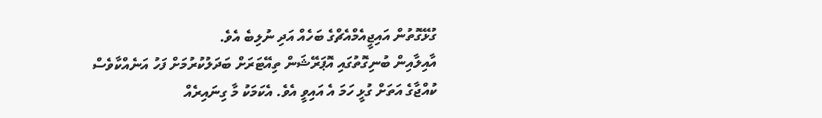ގުޅޭގޮތުން އައިޖީއެމްއެޗްގެ ބަހެއް އަދި ނުލިބެ އެވެ.
އާއިލާއިން ބުނިގޮތުގައި އޮޕަރޭޝަން ތިއޭޓަރަށް ބަދަލުކުރުމަށް ފަހު އަނެއްކާވެސް ކުއްޖާގެ އަތަށް ގުޅީ ހަމަ އެ އައިވީ އެވެ. އެކަމަކު މާ ގިނައިރެއް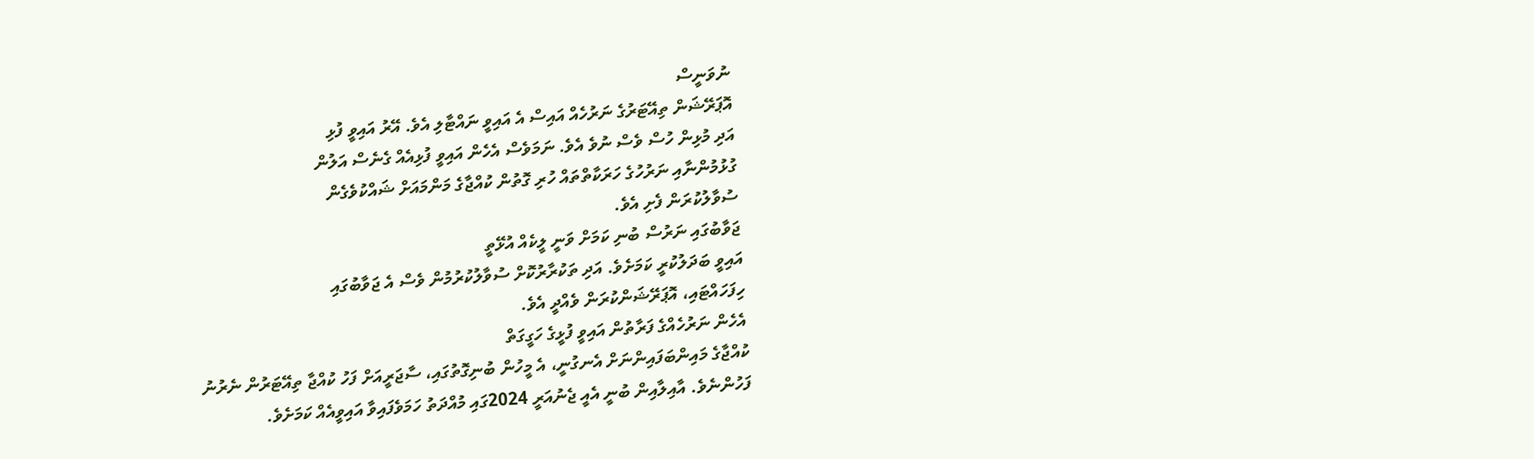ނުވަނީސް
އޮޕަރޭޝަން ތިއޭޓަރުގެ ނަރުހެއް އައިސް އެ އައިވީ ނައްޓާލި އެވެ. އޭރު އައިވީ ފުޅި
އަދި މުޅިން ހުސް ވެސް ނުވެ އެވެ. ނަމަވެސް އެހެން އައިވީ ފުޅިއެއް ގެނެސް އަލުން
ގުޅުމުންނާއި ނަރުހުގެ ހަރަކާތްތައް ހުރި ގޮތުން ކުއްޖާގެ މަންމައަށް ޝައްކުވެގެން
ސުވާލުކުރަން ފެށި އެވެ.
ޖަވާބުގައި ނަރުސް ބުނި ކަމަށް ވަނީ ލީކެއް އުޅޭތީ
އައިވީ ބަދަލުކުރީ ކަމަށެވެ. އަދި ތަކުރާރުކޮށް ސުވާލުކުރުމުން ވެސް އެ ޖަވާބުގައި
ހިފަހައްޓައި، އޮޕަރޭޝަންކުރަން ވެއްދީ އެވެ.
އެހެން ނަރުހެއްގެ ފަރާތުން އައިވީ ފުޅީގެ ހަގީގަތް
ކުއްޖާގެ މައިންބަފައިންނަށް އެނގުނީ، އެ މީހުން ބުނިގޮތުގައި، ސާޖަރީއަށް ފަހު ކުއްޖާ ތިއޭޓަރުން ނެރުނު
ފަހުންނެވެ. އާއިލާއިން ބުނީ އެއީ ޖެނުއަރީ 2024ގައި މުއްދަތު ހަމަވެފައިވާ އައިވީއެއް ކަމަށެވެ.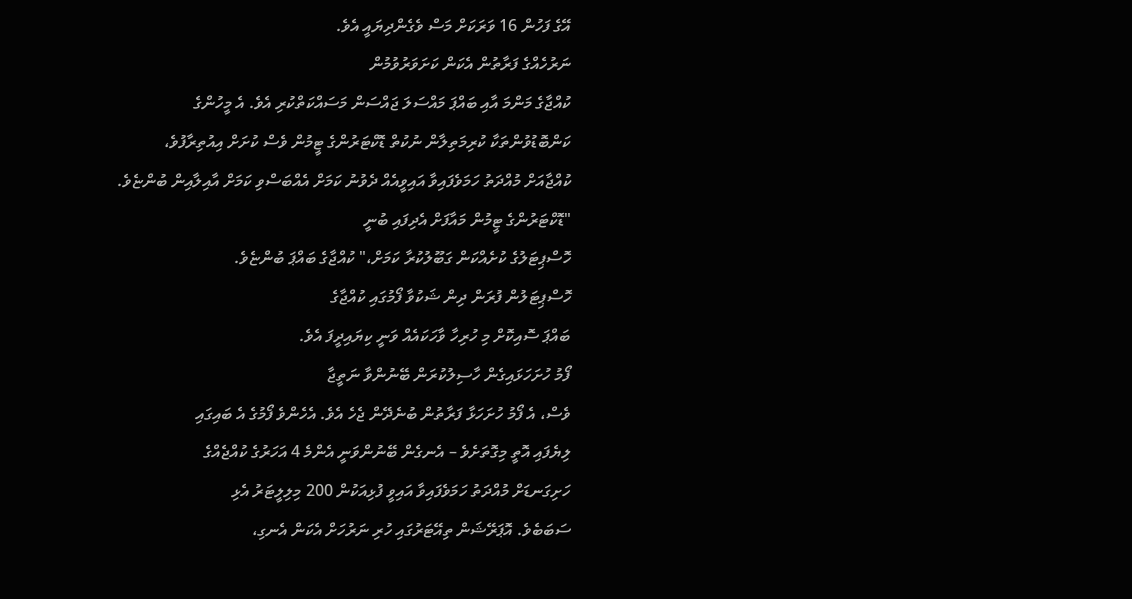އޭގެ ފަހުން 16 ވަރަކަށް މަސް ވެގެންދިޔައީ އެވެ.
ނަރުހެއްގެ ފަރާތުން އެކަން ކަށަވަރުވުމުން
ކުއްޖާގެ މަންމަ އާއި ބައްޕަ މައްސަލަ ޖައްސަން މަސައްކަތްކުރި އެވެ. އެ މީހުންގެ
ކަންބޮޑުވުންތަކާ ކުރިމަތިލާން ނުކުތް ޑޮކްޓަރުންގެ ޓީމުން ވެސް ކުށަށް އިއުތިރާފުވެ،
ކުއްޖާއަށް މުއްދަތު ހަމަވެފައިވާ އައިވީއެއް ދެވުނު ކަމަށް އެއްބަސްވި ކަމަށް އާއިލާއިން ބުންޏެވެ.
"ޑޮކްޓަރުންގެ ޓީމުން މައާފަށް އެދިފައި ބުނީ
ހޮސްޕިޓަލުގެ ކުށެއްކަން ގަބޫލުކުރާ ކަމަށް،" ކުއްޖާގެ ބައްޕަ ބުންޏެވެ.
ހޮސްޕިޓަލުން ފުރަން ދިން ޝަކުވާ ފޯމުގައި ކުއްޖާގެ
ބައްޕަ ސޮއިކޮށް މި ހުރިހާ ވާހަކައެއް ވަނީ ކިޔައިދީފަ އެވެ.
ފޯމު ހުށަހަޅައިގެން ހާސިލުކުރަން ބޭނުންވާ ނަތީޖާ
ވެސް، އެ ފޯމު ހުށަހަޅާ ފަރާތުން ބުނެދޭން ޖެހެ އެވެ. އެހެންވެ ފޯމުގެ އެ ބައިގައި
ލިޔެފައި އޮތީ މިގޮތަށެވެ – އެނގެން ބޭނުންވަނީ އެންމެ 4 އަހަރުގެ ކުއްޖެއްގެ
ހަށިގަނޑަށް މުއްދަތު ހަމަވެފައިވާ އައިވީ ފުޅިއަކުން 200 މިލިލީޓަރު އެޅި
ސަބަބެވެ. އޮޕަރޭޝަން ތިއޭޓަރުގައި ހުރި ނަރުހަށް އެކަން އެނގި،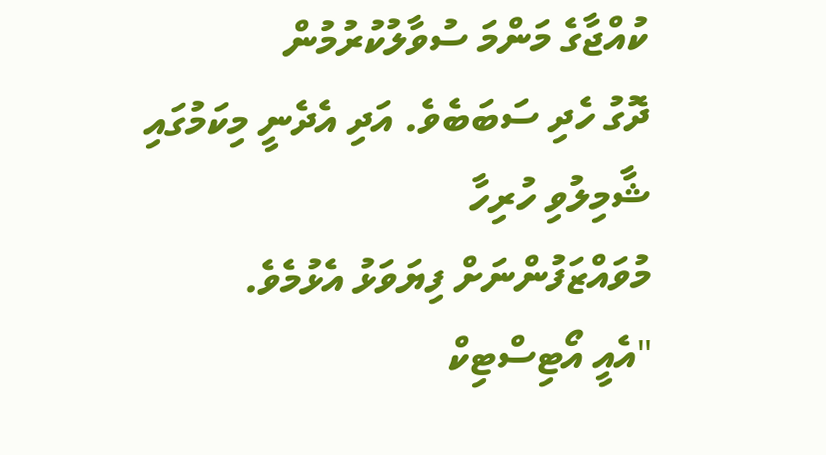ކުއްޖާގެ މަންމަ ސުވާލުކުރުމުން
ދޮގު ހެދި ސަބަބެވެ. އަދި އެދެނީ މިކަމުގައި ޝާމިލުވި ހުރިހާ
މުވައްޒަފުންނަށް ފިޔަވަޅު އެޅުމެވެ.
"އެއީ އޯޓިސްޓިކް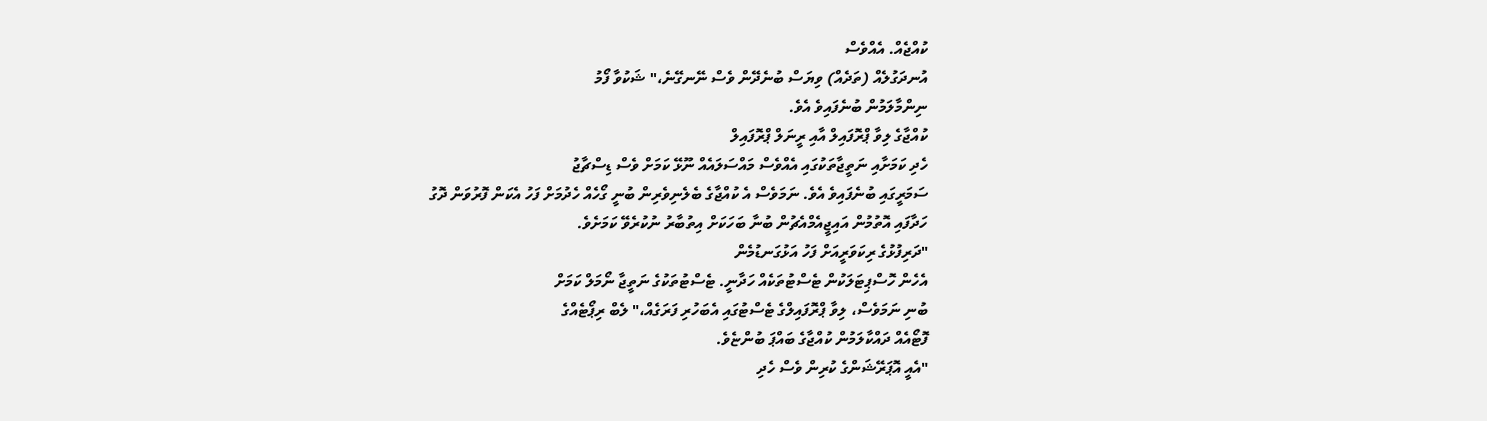ކުއްޖެއް. އެއްވެސް
އުނދަގުލެއް (ތަދެއް) ވިޔަސް ބުނެދޭން ވެސް ނޭނގޭނެ،" ޝަކުވާ ފޯމު
ނިންމާލަމުން ބުނެފައިވެ އެވެ.
ކުއްޖާގެ ލިވާ ޕްރޮފައިލް އާއި ރީނަލް ޕްރޮފައިލް
ހެދި ކަމަށާއި ނަތީޖާތަކުގައި އެއްވެސް މައްސަލައެއް ނޫޅޭ ކަމަށް ވެސް ޑިސްޗާޖު
ސަމަރީގައި ބުނެފައިވެ އެވެ. ނަމަވެސް އެ ކުއްޖާގެ ބެލެނިވެރިން ބުނީ ގޯހެއް ހެދުމަށް ފަހު އެކަން ފޮރުވަން ދޮގު
ހަދާފައި އޮތުމުން އައިޖީއެމްއެޗުން ބުނާ ބަހަކަށް އިތުބާރު ނުކުރެވޭ ކަމަށެވެ.
"ދަރިފުޅުގެ ރިކަވަރީއަށް ފަހު އަޅުގަނޑުމެން
އެހެން ހޮސްޕިޓަލަކުން ޓެސްޓުތަކެއް ހަދާނީ. ޓެސްޓުތަކުގެ ނަތީޖާ ނޯމަލް ކަމަށް
ބުނި ނަމަވެސް، ލިވާ ޕްރޮފައިލްގެ ޓެސްޓުގައި އެބަހުރި ފަރަގެއް،" ލެބް ރިޕޯޓެއްގެ
ފޮޓޯއެއް ދައްކާލަމުން ކުއްޖާގެ ބައްޕަ ބުންޏެވެ.
"އެއީ އޮޕަރޭޝަންގެ ކުރިން ވެސް ހެދި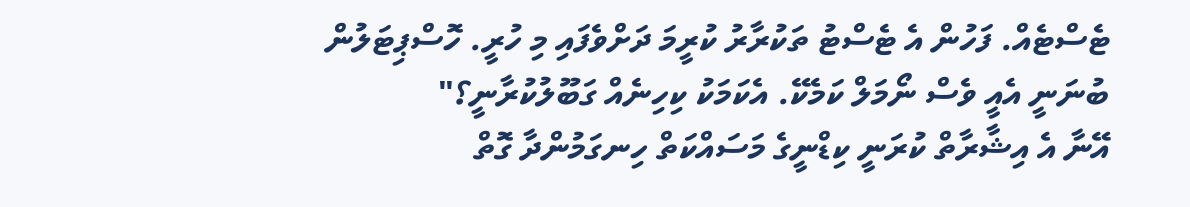ޓެސްޓެއް. ފަހުން އެ ޓެސްޓު ތަކުރާރު ކުރީމަ ދަށްވެފައި މި ހުރީ. ހޮސްޕިޓަލުން
ބުނަނީ އެއީ ވެސް ނޯމަލް ކަމެކޭ. އެކަމަކު ކިހިނެއް ގަބޫލުކުރާނީ؟"
އޭނާ އެ އިޝާރާތް ކުރަނީ ކިޑްނީގެ މަސައްކަތް ހިނގަމުންދާ ގޮތް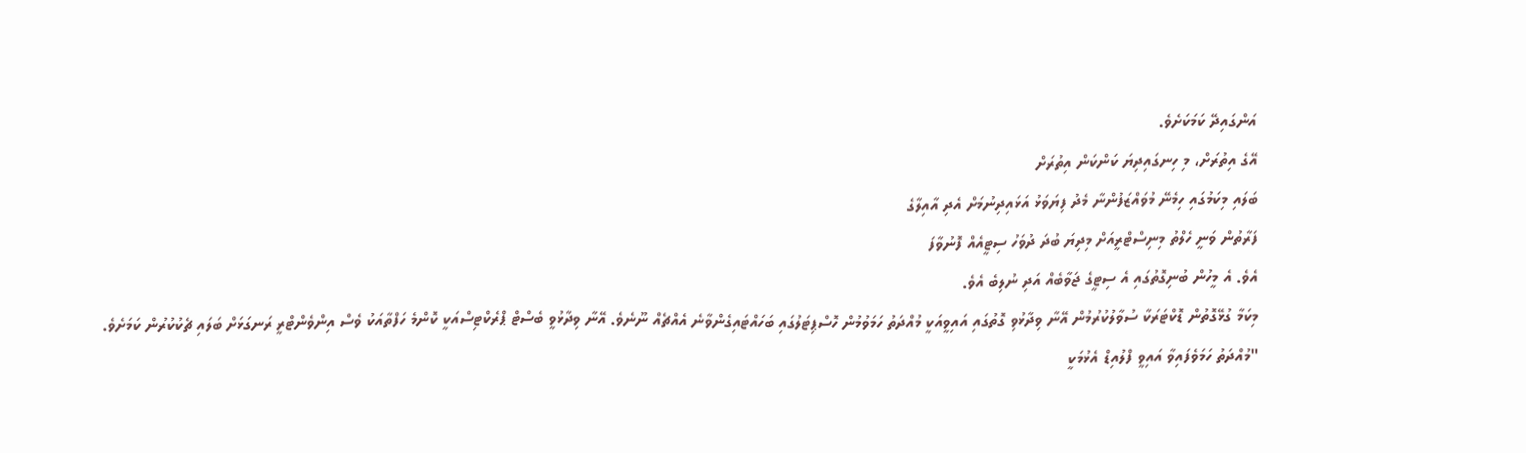އަންގައިދޭ ކަމަކަށެވެ.
އޭގެ އިތުރަށް، މި ހިނގައިދިޔަ ކަންކަން އިތުރަށް
ބަލައި މިކަމުގައި ހިމެނޭ މުވައްޒަފުންނާ މެދު ފިޔަވަޅު އަޅައިދިނުމަށް އެދި އާއިލާގެ
ފަރާތުން ވަނީ ހެލްތު މިނިސްޓްރީއަށް މިދިޔަ ބުދަ ދުވަހު ސިޓީއެއް ފޮނުވާފަ
އެވެ. އެ މީހުން ބުނިގޮތުގައި އެ ސިޓީގެ ޖަވާބެއް އަދި ނުލިބެ އެވެ.
މިކަމާ ގުޅޭގޮތުން ޑޮކްޓަރަކާ ސުވާލުކުރުމުން އޭނާ ވިދާޅުވި ގޮތުގައި އައިވީއަކީ މުއްދަތު ހަމަވުމުން ހޮސްޕިޓަލުގައި ބަހައްޓައިގެންވާނެ އެއްޗެއް ނޫނެވެ. އޭނާ ވިދާޅުވީ ބެސްޓް ޕްރެކްޓިސްއަކީ ކޮންމެ ހަފްތާއަކު ވެސް އިންވެންޓްރީ ރަނގަޅަށް ބަލައި ޗެކުކުރުން ކަމަށެވެ.
"މުއްދަތު ހަމަވެފައިވާ އައިވީ ފްލުއިޑް އެޅުމަކީ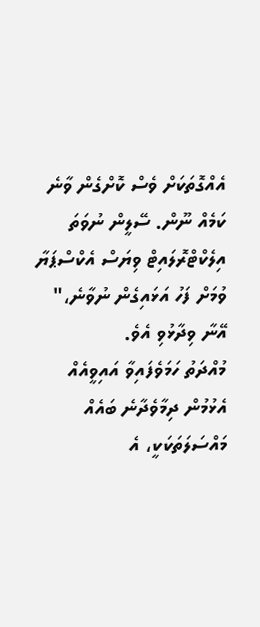އެއްގޮތަކަށް ވެސް ކޮށްގެން ވާނެ ކަމެއް ނޫން. ސޭލީން ނުވަތަ އިލެކްޓްރޮލައިޓް ވިޔަސް އެކްސްޕަޔާ ވުމަށް ފަހު އަޅައިގެން ނުވާނެ،" އޭނާ ވިދާޅުވި އެވެ.
މުއްދަތު ހަމަވެފައިވާ އައިވީއެއް އެޅުމުން ދިމާވެދާނެ ބައެއް މައްސަލަތަކަކީ، އެ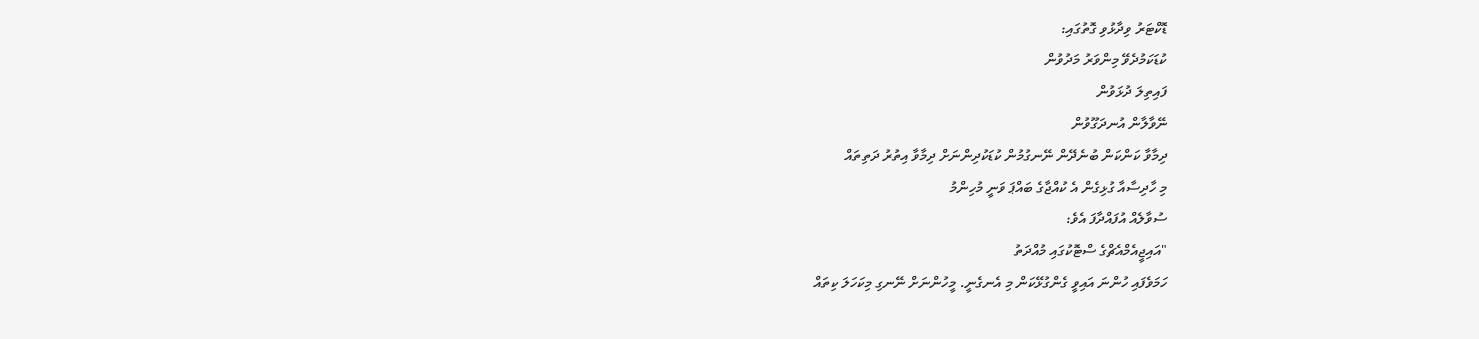ޑޮކްޓަރު ވިދާޅުވި ގޮތުގައި:
ކުޑަކަމުދެވޭ މިންވަރު މަދުވުން
ފައިތިލަ ދުޅަވުން
ނޭވާލާން އުނދަގޫވުން
ދިމާވާ ކަންކަން ބުނެދޭން ނޭނގުމުން ކުޑަކުދިންނަށް ދިމާވާ އިތުރު ދަތިތައް
މި ހާދިސާއާ ގުޅިގެން އެ ކުއްޖާގެ ބައްޕަ ވަނީ މުހިންމު
ސުވާލެއް އުފައްދާފަ އެވެ:
"އައިޖީއެމްއެޗްގެ ސްޓޮކުގައި މުއްދަތު
ހަމަވެފައި ހުންނަ އައިވީ ގެންގުޅޭކަން މި އެނގެނީ. މީހުންނަށް ނޭނގި މިކަހަލަ ކިތައް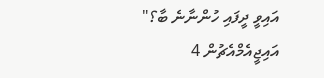އައިވީ ދީފައި ހުންނާނެ ބާ؟"
އައިޖީއެމްއެޗުން 4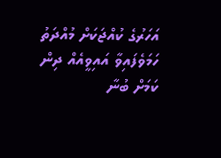އަހަރުގެ ކުއްޖަކަށް މުއްދަތު ހަމަވެފައިވާ އައިވީއެއް ދިން ކަމަށް ބުނާ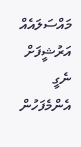މައްސަލައެއް
އަރުޝީފަށް ނެގީ
އެންމެފަހުން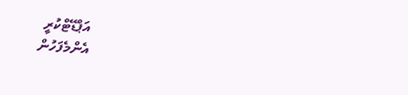އަޕްޑޭޓްކުރީ
އެންމެފަހުން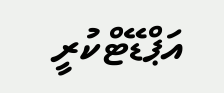އަޕްޑޭޓްކުރީ